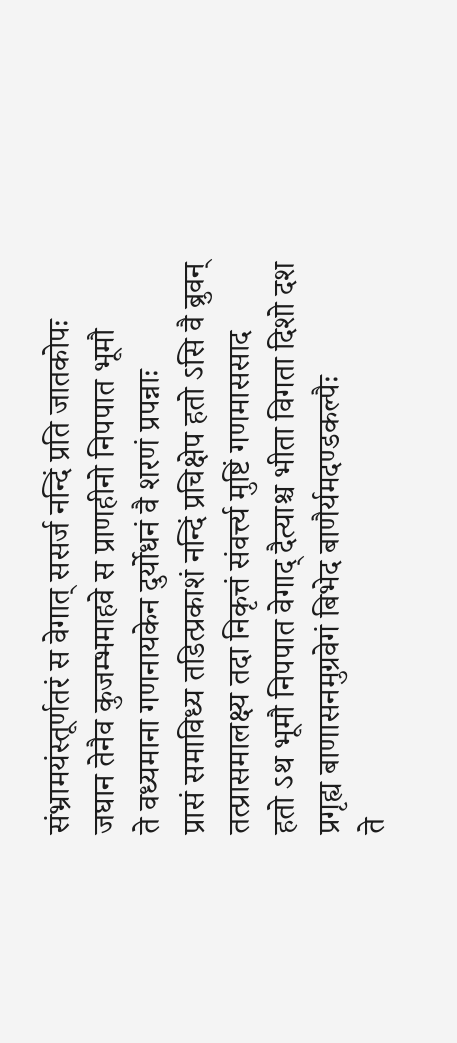संभ्रामयंस्तूर्णतरं स वेगात् ससर्ज नन्दिं प्रति जातकोपः
जघान तेनैव कुजम्भमाहवे स प्राणहीनो निपपात भूमौ
ते वध्यमाना गणनायकेन दुर्योधनं वै शरणं प्रपन्नाः
प्रासं समाविध्य तडित्प्रकाशं नन्दिं प्रचिक्षेप हतो ऽसि वै ब्रुवन्
तत्प्रासमालक्ष्य तदा निकृत्तं संवर्त्त्य मुष्टिं गणमाससाद
हतो ऽथ भूमौ निपपात वेगाद् दैत्याश्च भीता विगता दिशो दश
प्रगृह्य बाणासनमुग्रवेगं बिभेद बाणैर्यमदण्डकल्पैः
ते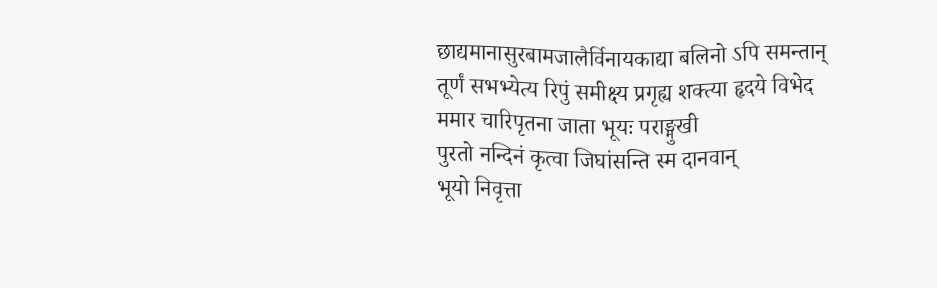छाद्यमानासुरबामजालैर्विनायकाद्या बलिनो ऽपि समन्तान्
तूर्णं सभभ्येत्य रिपुं समीक्ष्य प्रगृह्य शक्त्या हृदये विभेद
ममार चारिपृतना जाता भूयः पराङ्मुखी
पुरतो नन्दिनं कृत्वा जिघांसन्ति स्म दानवान्
भूयो निवृत्ता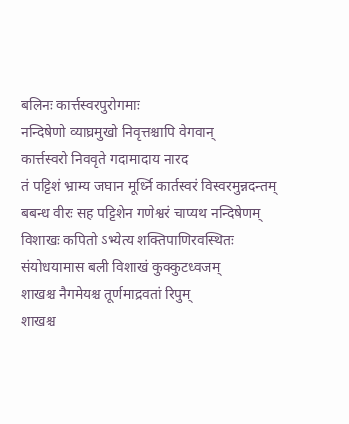बलिनः कार्त्तस्वरपुरोगमाः
नन्दिषेणो व्याघ्रमुखो निवृत्तश्चापि वेगवान्
कार्त्तस्वरो निववृते गदामादाय नारद
तं पट्टिशं भ्राम्य जघान मूर्ध्नि कार्तस्वरं विस्वरमुन्नदन्तम्
बबन्ध वीरः सह पट्टिशेन गणेश्वरं चाप्यथ नन्दिषेणम्
विशाखः कपितो ऽभ्येत्य शक्तिपाणिरवस्थितः
संयोधयामास बली विशाखं कुक्कुटध्वजम्
शाखश्च नैगमेयश्च तूर्णमाद्रवतां रिपुम्
शाखश्च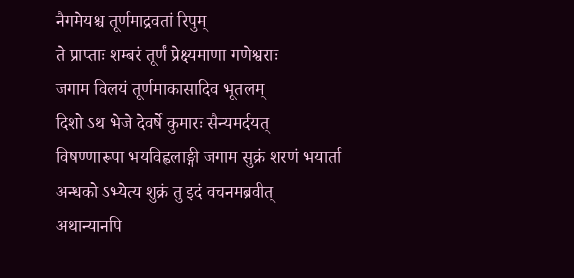नैगमेयश्च तूर्णमाद्रवतां रिपुम्
ते प्राप्ताः शम्बरं तूर्णं प्रेक्ष्यमाणा गणेश्वराः
जगाम विलयं तूर्णमाकासादिव भूतलम्
दिशो ऽथ भेजे देवर्षे कुमारः सैन्यमर्दयत्
विषण्णारूपा भयविह्वलाङ्गी जगाम सुक्रं शरणं भयार्ता
अन्धको ऽभ्येत्य शुक्रं तु इदं वचनमब्रवीत्
अथान्यानपि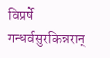विप्रर्षे गन्धर्वसुरकिन्नरान्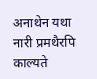अनाथेन यथा नारी प्रमथैरपि काल्यते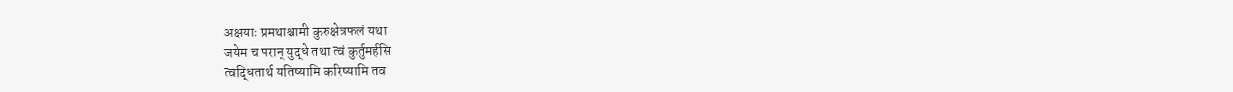अक्षयाः प्रमथाश्चामी कुरुक्षेत्रफलं यथा
जयेम च परान् युद्धे तथा त्वं कुर्तुमर्हसि
त्वद्धितार्थ यतिष्यामि करिष्यामि तव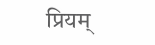प्रियम्